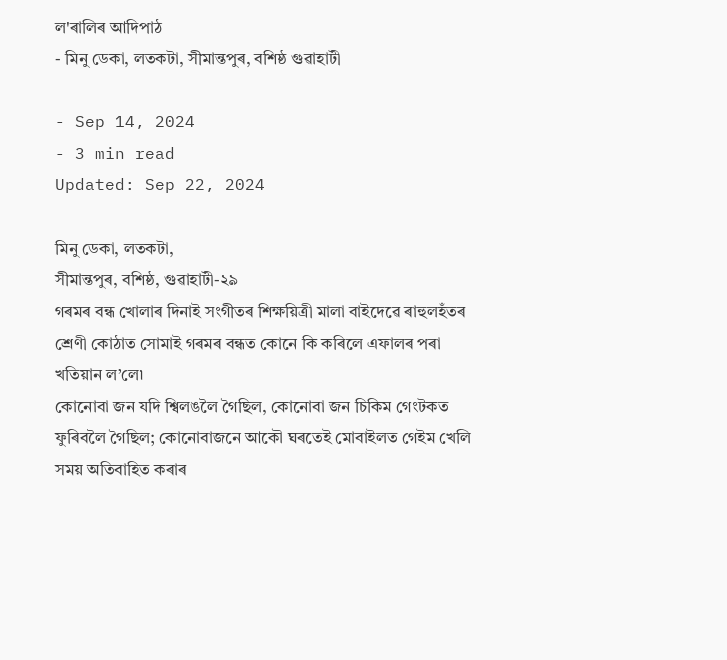ল'ৰালিৰ আদিপাঠ
- মিনু ডেকা, লতকটা, সীমান্তপুৰ, বশিষ্ঠ গুৱাহাটী

- Sep 14, 2024
- 3 min read
Updated: Sep 22, 2024

মিনু ডেকা, লতকটা,
সীমান্তপুৰ, বশিষ্ঠ, গুৱাহাটী-২৯
গৰমৰ বন্ধ খোলাৰ দিনাই সংগীতৰ শিক্ষয়িত্ৰী মালা বাইদেৱে ৰাহুলহঁতৰ শ্ৰেণী কোঠাত সোমাই গৰমৰ বন্ধত কোনে কি কৰিলে এফালৰ পৰা খতিয়ান ল’লে৷
কোনোবা জন যদি শ্বিলঙলৈ গৈছিল, কোনোবা জন চিকিম গেংটকত ফুৰিবলৈ গৈছিল; কোনোবাজনে আকৌ ঘৰতেই মোবাইলত গেইম খেলি সময় অতিবাহিত কৰাৰ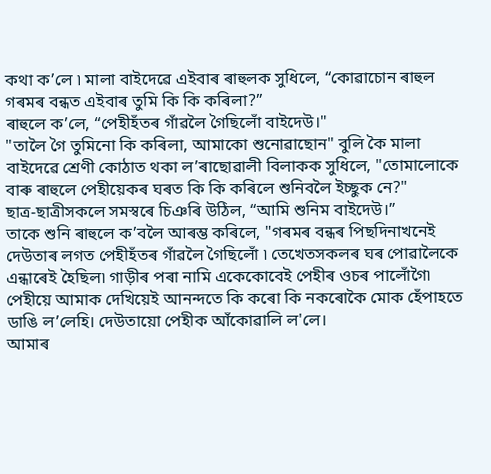কথা ক’লে ৷ মালা বাইদেৱে এইবাৰ ৰাহুলক সুধিলে, “কোৱাচোন ৰাহুল গৰমৰ বন্ধত এইবাৰ তুমি কি কি কৰিলা?”
ৰাহুলে ক’লে, “পেহীহঁতৰ গাঁৱলৈ গৈছিলোঁ বাইদেউ।"
"তালৈ গৈ তুমিনো কি কৰিলা, আমাকো শুনোৱাছোন" বুলি কৈ মালা বাইদেৱে শ্ৰেণী কোঠাত থকা ল’ৰাছোৱালী বিলাকক সুধিলে, "তোমালোকে বাৰু ৰাহুলে পেহীয়েকৰ ঘৰত কি কি কৰিলে শুনিবলৈ ইচ্ছুক নে?"
ছাত্ৰ-ছাত্ৰীসকলে সমস্বৰে চিঞৰি উঠিল, “আমি শুনিম বাইদেউ।”
তাকে শুনি ৰাহুলে ক’বলৈ আৰম্ভ কৰিলে, "গৰমৰ বন্ধৰ পিছদিনাখনেই দেউতাৰ লগত পেহীহঁতৰ গাঁৱলৈ গৈছিলোঁ ৷ তেখেতসকলৰ ঘৰ পোৱালৈকে এন্ধাৰেই হৈছিল৷ গাড়ীৰ পৰা নামি একেকোবেই পেহীৰ ওচৰ পালোঁগৈ৷ পেহীয়ে আমাক দেখিয়েই আনন্দতে কি কৰো কি নকৰোকৈ মোক হেঁপাহতে ডাঙি ল’লেহি। দেউতায়ো পেহীক আঁকোৱালি ল'লে।
আমাৰ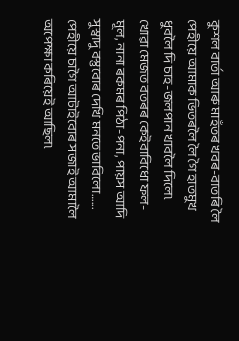কুশল বাৰ্তা আৰু মাহঁতৰ খবৰ-বাতৰি লৈ পেহীয়ে আমাক ভিতৰলৈ লৈ গৈ হাতমুখ ধুবলৈ দি চাহ-জলপান খাবলৈ দিলে৷ খোৱা মেজত বতৰৰ কেইবাবিধো ফল-মূল, নানা ৰকমৰ পিঠা-পনা, পায়স আদি সুস্বাদু বস্তুবোৰ দেখি মনতে ভাবিলো…... পেহীয়ে চাগৈ আটাইবোৰ সজাই আমালৈ অপেক্ষা কৰিয়েই আছিল৷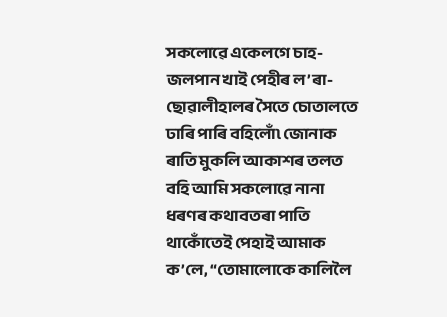সকলোৱে একেলগে চাহ-জলপান খাই পেহীৰ ল’ৰা-ছোৱালীহালৰ সৈতে চোতালতে ঢাৰি পাৰি বহিলোঁ৷ জোনাক ৰাতি মুকলি আকাশৰ তলত বহি আমি সকলোৱে নানা ধৰণৰ কথাবতৰা পাতি থাকোঁতেই পেহাই আমাক ক’লে, “তোমালোকে কালিলৈ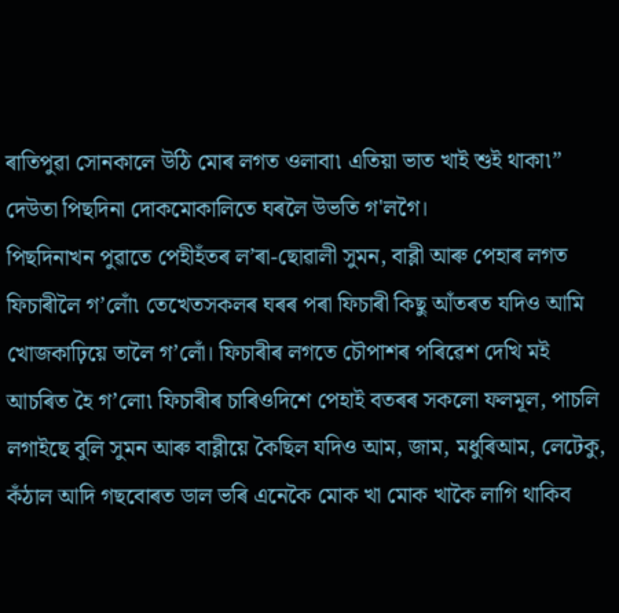ৰাতিপুৱা সোনকালে উঠি মোৰ লগত ওলাবা৷ এতিয়া ভাত খাই শুই থাকা৷”
দেউতা পিছদিনা দোকমোকালিতে ঘৰলৈ উভতি গ'লগৈ।
পিছদিনাখন পুৱাতে পেহীহঁতৰ ল’ৰা-ছোৱালী সুমন, বাব্লী আৰু পেহাৰ লগত ফিচাৰীলৈ গ’লোঁ৷ তেখেতসকলৰ ঘৰৰ পৰা ফিচাৰী কিছু আঁতৰত যদিও আমি খোজকাঢ়িয়ে তালৈ গ’লোঁ। ফিচাৰীৰ লগতে চৌপাশৰ পৰিৱেশ দেখি মই আচৰিত হৈ গ’লো৷ ফিচাৰীৰ চাৰিওদিশে পেহাই বতৰৰ সকলো ফলমূল, পাচলি লগাইছে বুলি সুমন আৰু বাব্লীয়ে কৈছিল যদিও আম, জাম, মধুৰিআম, লেটেকু, কঁঠাল আদি গছবোৰত ডাল ভৰি এনেকৈ মোক খা মোক খাকৈ লাগি থাকিব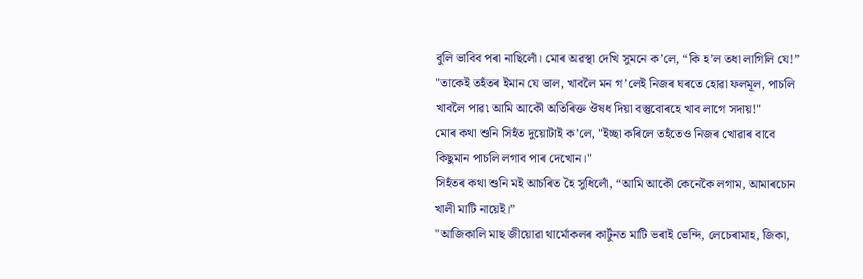বুলি ভাবিব পৰা নাছিলোঁ। মোৰ অৱস্থা দেখি সুমনে ক’লে, “কি হ’ল তধা লাগিলি যে!”
"তাকেই তহঁতৰ ইমান যে ভাল, খাবলৈ মন গ’লেই নিজৰ ঘৰতে হোৱা ফলমূল, পাচলি খাবলৈ পাৱ৷ আমি আকৌ অতিৰিক্ত ঔষধ দিয়া বস্তুবোৰহে খাব লাগে সদায়!"
মোৰ কথা শুনি সিহঁত দুয়োটাই ক’লে, "ইচ্ছা কৰিলে তহঁতেও নিজৰ খোৱাৰ বাবে কিছুমান পাচলি লগাব পাৰ দেখোন।"
সিহঁতৰ কথা শুনি মই আচৰিত হৈ সুধিলোঁ, “আমি আকৌ কেনেকৈ লগাম, আমাৰচোন খালী মাটি নায়েই।”
"আজিকালি মাছ জীয়োৱা থাৰ্মোকলৰ কাৰ্টুনত মাটি ভৰাই ভেন্দি, লেচেৰামাহ, জিকা,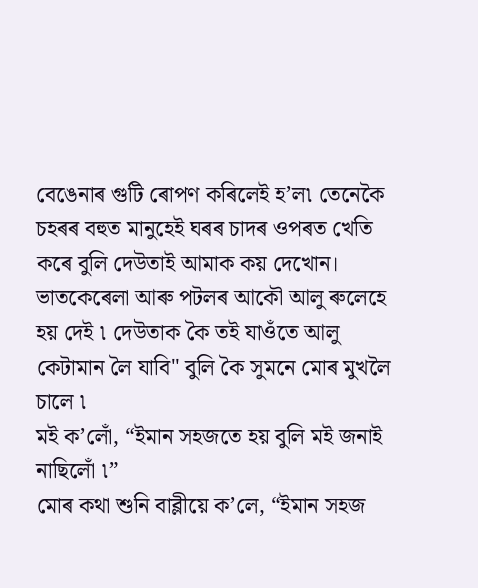বেঙেনাৰ গুটি ৰোপণ কৰিলেই হ’ল৷ তেনেকৈ চহৰৰ বহুত মানুহেই ঘৰৰ চাদৰ ওপৰত খেতি কৰে বুলি দেউতাই আমাক কয় দেখোন। ভাতকেৰেলা আৰু পটলৰ আকৌ আলু ৰুলেহে হয় দেই ৷ দেউতাক কৈ তই যাওঁতে আলু কেটামান লৈ যাবি" বুলি কৈ সুমনে মোৰ মুখলৈ চালে ৷
মই ক’লোঁ, “ইমান সহজতে হয় বুলি মই জনাই নাছিলোঁ ৷”
মোৰ কথা শুনি বাব্লীয়ে ক’লে, “ইমান সহজ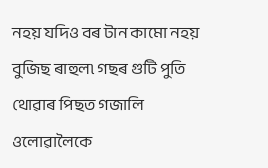নহয় যদিও বৰ টান কামো নহয় বুজিছ ৰাহুল৷ গছৰ গুটি পুতি থোৱাৰ পিছত গজালি ওলোৱালৈকে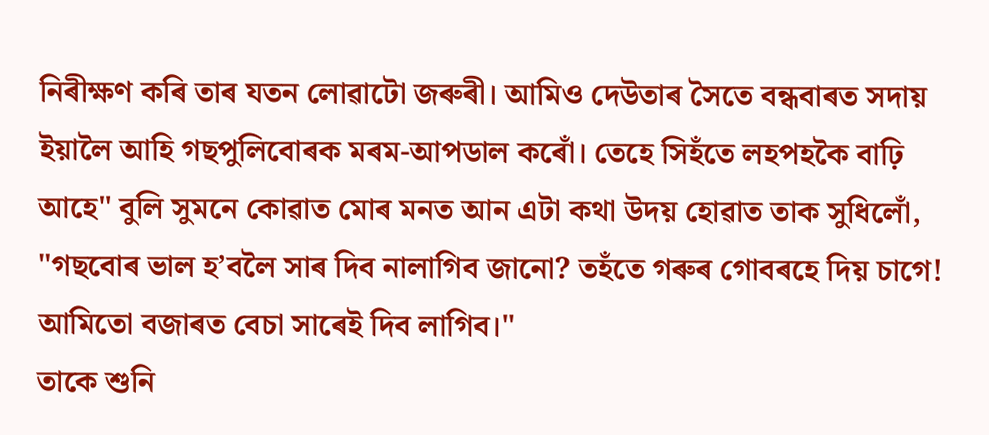নিৰীক্ষণ কৰি তাৰ যতন লোৱাটো জৰুৰী। আমিও দেউতাৰ সৈতে বন্ধবাৰত সদায় ইয়ালৈ আহি গছপুলিবোৰক মৰম-আপডাল কৰোঁ। তেহে সিহঁতে লহপহকৈ বাঢ়ি আহে" বুলি সুমনে কোৱাত মোৰ মনত আন এটা কথা উদয় হোৱাত তাক সুধিলোঁ,
"গছবোৰ ভাল হ’বলৈ সাৰ দিব নালাগিব জানো? তহঁতে গৰুৰ গোবৰহে দিয় চাগে! আমিতো বজাৰত বেচা সাৰেই দিব লাগিব।"
তাকে শুনি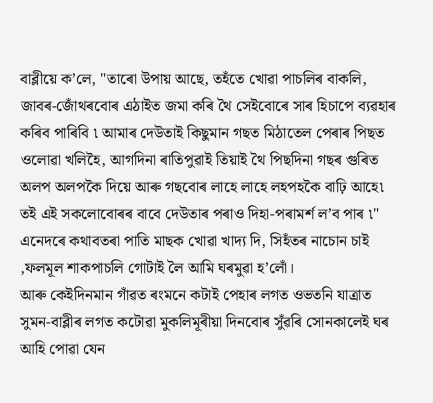বাব্লীয়ে ক’লে, "তাৰো উপায় আছে, তহঁতে খোৱা পাচলিৰ বাকলি, জাবৰ-জোঁথৰবোৰ এঠাইত জমা কৰি থৈ সেইবোৰে সাৰ হিচাপে ব্যৱহাৰ কৰিব পাৰিবি ৷ আমাৰ দেউতাই কিছুমান গছত মিঠাতেল পেৰাৰ পিছত ওলোৱা খলিহৈ, আগদিনা ৰাতিপুৱাই তিয়াই থৈ পিছদিনা গছৰ গুৰিত অলপ অলপকৈ দিয়ে আৰু গছবোৰ লাহে লাহে লহপহকৈ বাঢ়ি আহে৷ তই এই সকলোবোৰৰ বাবে দেউতাৰ পৰাও দিহা-পৰামৰ্শ ল’ব পাৰ ৷"
এনেদৰে কথাবতৰা পাতি মাছক খোৱা খাদ্য দি, সিহঁতৰ নাচোন চাই ,ফলমূল শাকপাচলি গোটাই লৈ আমি ঘৰমুৱা হ’লোঁ।
আৰু কেইদিনমান গাঁৱত ৰংমনে কটাই পেহাৰ লগত ওভতনি যাত্ৰাত সুমন-বাব্লীৰ লগত কটোৱা মুকলিমূৰীয়া দিনবোৰ সুঁৱৰি সোনকালেই ঘৰ আহি পোৱা যেন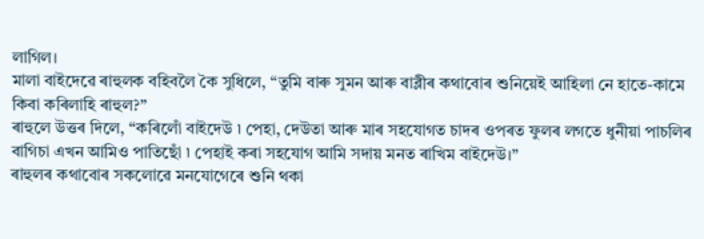লাগিল।
মালা বাইদেৱে ৰাহুলক বহিবলৈ কৈ সুধিলে, “তুমি বাৰু সুমন আৰু বাব্লীৰ কথাবোৰ শুনিয়েই আহিলা নে হাতে-কামে কিবা কৰিলাহি ৰাহুল?”
ৰাহুলে উত্তৰ দিলে, “কৰিলোঁ বাইদেউ ৷ পেহা, দেউতা আৰু মাৰ সহযোগত চাদৰ ওপৰত ফুলৰ লগতে ধুনীয়া পাচলিৰ বাগিচা এখন আমিও পাতিছোঁ ৷ পেহাই কৰা সহযোগ আমি সদায় মনত ৰাখিম বাইদেউ।”
ৰাহুলৰ কথাবোৰ সকলোৱে মনযোগেৰে শুনি থকা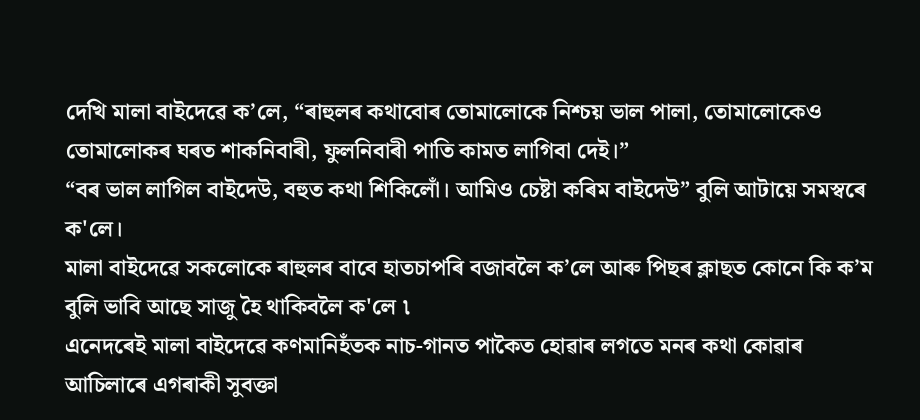দেখি মালা বাইদেৱে ক’লে, “ৰাহুলৰ কথাবোৰ তোমালোকে নিশ্চয় ভাল পালা, তোমালোকেও তোমালোকৰ ঘৰত শাকনিবাৰী, ফুলনিবাৰী পাতি কামত লাগিবা দেই।”
“বৰ ভাল লাগিল বাইদেউ, বহুত কথা শিকিলোঁ। আমিও চেষ্টা কৰিম বাইদেউ” বুলি আটায়ে সমস্বৰে ক'লে।
মালা বাইদেৱে সকলোকে ৰাহুলৰ বাবে হাতচাপৰি বজাবলৈ ক’লে আৰু পিছৰ ক্লাছত কোনে কি ক’ম বুলি ভাবি আছে সাজু হৈ থাকিবলৈ ক'লে ৷
এনেদৰেই মালা বাইদেৱে কণমানিহঁতক নাচ-গানত পাকৈত হোৱাৰ লগতে মনৰ কথা কোৱাৰ আচিলাৰে এগৰাকী সুবক্তা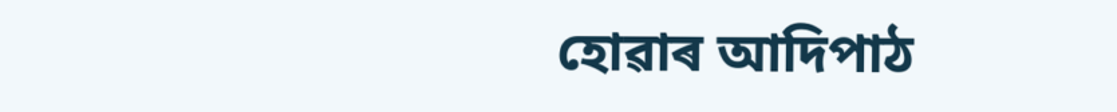হোৱাৰ আদিপাঠ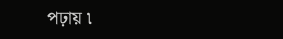পঢ়ায় ৷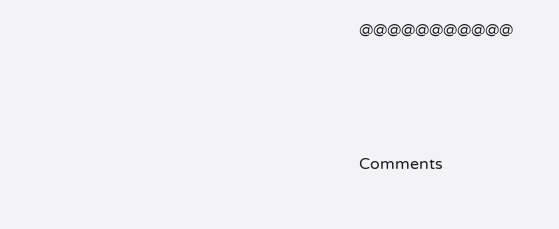@@@@@@@@@@@





Comments